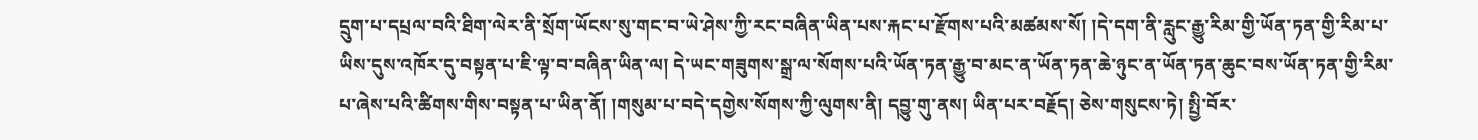དྲུག་པ་དཔྲལ་བའི་ཐིག་ལེར་ནི་སྲོག་ཡོངས་སུ་གང་བ་ཡེ་ཤེས་ཀྱི་རང་བཞིན་ཡིན་པས་རྐང་པ་རྫོགས་པའི་མཚམས་སོ། །དེ་དག་ནི་རླུང་རྒྱུ་རིམ་གྱི་ཡོན་ཏན་གྱི་རིམ་པ་ཡིས་དུས་འཁོར་དུ་བསྟན་པ་ཇི་ལྟ་བ་བཞིན་ཡིན་ལ། དེ་ཡང་གཟུགས་སྒྲ་ལ་སོགས་པའི་ཡོན་ཏན་རྒྱུ་བ་མང་ན་ཡོན་ཏན་ཆེ་ཉུང་ན་ཡོན་ཏན་ཆུང་བས་ཡོན་ཏན་གྱི་རིམ་པ་ཞེས་པའི་ཚིགས་གིས་བསྟན་པ་ཡིན་ནོ། །གསུམ་པ་བདེ་དགྱེས་སོགས་ཀྱི་ལུགས་ནི། དབྱུ་གུ་ནས། ཡིན་པར་བརྗོད། ཅེས་གསུངས་ཏེ། སྤྱི་བོར་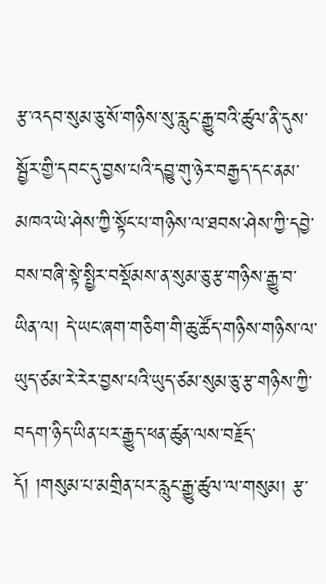རྩ་འདབ་སུམ་ཅུ་སོ་གཉིས་སུ་རླུང་རྒྱུ་བའི་ཚུལ་ནི་དུས་སྦྱོར་གྱི་དབང་དུ་བྱས་པའི་དབྱུ་གུ་ཉེར་བརྒྱད་དང་ནམ་མཁའ་ཡེ་ཤེས་ཀྱི་སྟོང་པ་གཉིས་ལ་ཐབས་ཤེས་ཀྱི་དབྱེ་བས་བཞི་སྟེ་སྤྱིར་བསྡོམས་ན་སུམ་ཅུ་རྩ་གཉིས་རྒྱུ་བ་ཡིན་ལ། དེ་ཡང་ཞག་གཅིག་གི་ཆུ་ཚོད་གཉིས་གཉིས་ལ་ཡུད་ཙམ་རེ་རེར་བྱས་པའི་ཡུད་ཙམ་སུམ་ཅུ་རྩ་གཉིས་ཀྱི་བདག་ཉིད་ཡིན་པར་རྒྱུད་ཕན་ཚུན་ལས་བརྗོད་དོ། །གསུམ་པ་མགྲིན་པར་རླུང་རྒྱུ་ཚུལ་ལ་གསུམ། རྩ་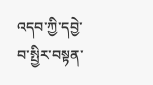འདབ་ཀྱི་དབྱེ་བ་སྤྱིར་བསྟན་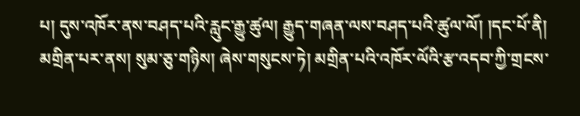པ། དུས་འཁོར་ནས་བཤད་པའི་རླུང་རྒྱུ་ཚུལ། རྒྱུད་གཞན་ལས་བཤད་པའི་ཚུལ་ལོ། །དང་པོ་ནི། མགྲིན་པར་ནས། སུམ་ཅུ་གཉིས། ཞེས་གསུངས་ཏེ། མགྲིན་པའི་འཁོར་ལོའི་རྩ་འདབ་ཀྱི་གྲངས་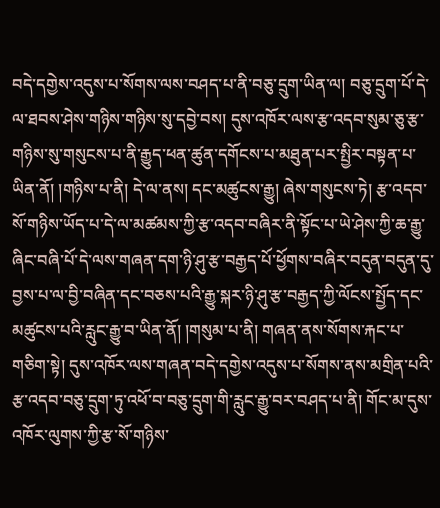བདེ་དགྱེས་འདུས་པ་སོགས་ལས་བཤད་པ་ནི་བཅུ་དྲུག་ཡིན་ལ། བཅུ་དྲུག་པོ་དེ་ལ་ཐབས་ཤེས་གཉིས་གཉིས་སུ་དབྱེ་བས། དུས་འཁོར་ལས་རྩ་འདབ་སུམ་ཅུ་རྩ་གཉིས་སུ་གསུངས་པ་ནི་རྒྱུད་ཕན་ཚུན་དགོངས་པ་མཐུན་པར་སྤྱིར་བསྟན་པ་ཡིན་ནོ། །གཉིས་པ་ནི། དེ་ལ་ནས། དང་མཚུངས་རྒྱུ། ཞེས་གསུངས་ཏེ། རྩ་འདབ་སོ་གཉིས་ཡོད་པ་དེ་ལ་མཚམས་ཀྱི་རྩ་འདབ་བཞིར་ནི་སྟོང་པ་ཡེ་ཤེས་ཀྱི་ཆ་རྒྱུ་ཞིང་བཞི་པོ་དེ་ལས་གཞན་དག་ཉི་ཤུ་རྩ་བརྒྱད་པོ་ཕྱོགས་བཞིར་བདུན་བདུན་དུ་བྱས་པ་ལ་བྱི་བཞིན་དང་བཅས་པའི་རྒྱུ་སྐར་ཉི་ཤུ་རྩ་བརྒྱད་ཀྱི་ལོངས་སྤྱོད་དང་མཚུངས་པའི་རླུང་རྒྱུ་བ་ཡིན་ནོ། །གསུམ་པ་ནི། གཞན་ནས་སོགས་རྐང་པ་གཅིག་སྟེ། དུས་འཁོར་ལས་གཞན་བདེ་དགྱེས་འདུས་པ་སོགས་ནས་མགྲིན་པའི་རྩ་འདབ་བཅུ་དྲུག་ཏུ་འཕོ་བ་བཅུ་དྲུག་གི་རླུང་རྒྱུ་བར་བཤད་པ་ནི། གོང་མ་དུས་འཁོར་ལུགས་ཀྱི་རྩ་སོ་གཉིས་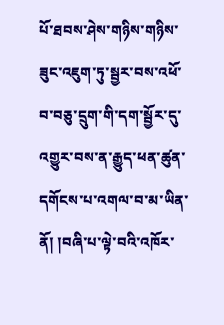པོ་ཐབས་ཤེས་གཉིས་གཉིས་ཟུང་འཇུག་ཏུ་སྦྱར་བས་འཕོ་བ་བཅུ་དྲུག་གི་དག་སྦྱོར་དུ་འགྱུར་བས་ན་རྒྱུད་ཕན་ཚུན་དགོངས་པ་འགལ་བ་མ་ཡིན་ནོ། །བཞི་པ་ལྟེ་བའི་འཁོར་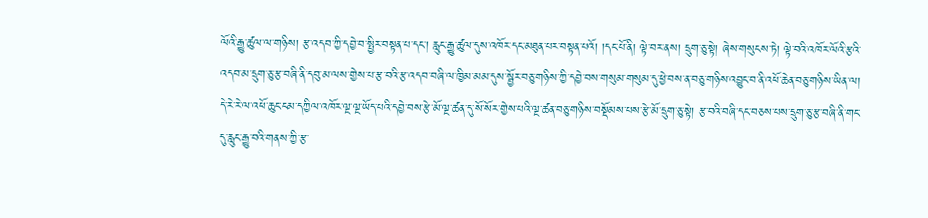ལོའི་རྒྱུ་ཚུལ་ལ་གཉིས། རྩ་འདབ་ཀྱི་དབྱེ་བ་སྤྱིར་བསྟན་པ་དང་། རླུང་རྒྱུ་ཚུལ་དུས་འཁོར་དང་མཐུན་པར་བསྟན་པའོ། །དང་པོ་ནི། ལྟེ་བར་ནས། དྲུག་ཅུ་སྟེ། ཞེས་གསུངས་ཏེ། ལྟེ་བའི་འཁོར་ལོའི་རྩའི་འདབ་མ་དྲུག་ཅུ་རྩ་བཞི་ནི་དབུ་མ་ལས་གྱེས་པ་རྩ་བའི་རྩ་འདབ་བཞི་ལ་ཁྱིམ་མམ་དུས་སྦྱོར་བཅུ་གཉིས་ཀྱི་དབྱེ་བས་གསུམ་གསུམ་དུ་ཕྱེ་བས་ན་བཅུ་གཉིས་འབྱུང་བ་ནི་འཕོ་ཆེན་བཅུ་གཉིས་ཡིན་ལ། དེ་རེ་རེ་ལ་འཕོ་ཆུང་ངམ་དཀྱིལ་འཁོར་ལྔ་ལྔ་ཡོད་པའི་དབྱེ་བས་རྩེ་མོ་ལྔ་ཚན་དུ་སོ་སོར་གྱེས་པའི་ལྔ་ཚན་བཅུ་གཉིས་བསྡོམས་པས་རྩེ་མོ་དྲུག་ཅུ་སྟེ། རྩ་བའི་བཞི་དང་བཅས་པས་དྲུག་ཅུ་རྩ་བཞི་ནི་གང་དུ་རླུང་རྒྱུ་བའི་གནས་ཀྱི་རྩ་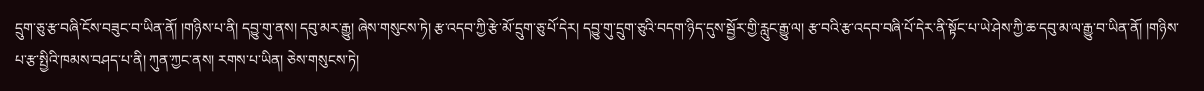དྲུག་ཅུ་རྩ་བཞི་ངོས་བཟུང་བ་ཡིན་ནོ། །གཉིས་པ་ནི། དབྱུ་གུ་ནས། དབུ་མར་རྒྱུ། ཞེས་གསུངས་ཏེ། རྩ་འདབ་ཀྱི་རྩེ་མོ་དྲུག་ཅུ་པོ་དེར། དབྱུ་གུ་དྲུག་ཅུའི་བདག་ཉིད་དུས་སྦྱོར་གྱི་རླུང་རྒྱུ་ལ། རྩ་བའི་རྩ་འདབ་བཞི་པོ་དེར་ནི་སྟོང་པ་ཡེ་ཤེས་ཀྱི་ཆ་དབུ་མ་ལ་རྒྱུ་བ་ཡིན་ནོ། །གཉིས་པ་རྩ་སྤྱིའི་ཁམས་བཤད་པ་ནི། ཀུན་ཀྱང་ནས། རགས་པ་ཡིན། ཅེས་གསུངས་ཏེ།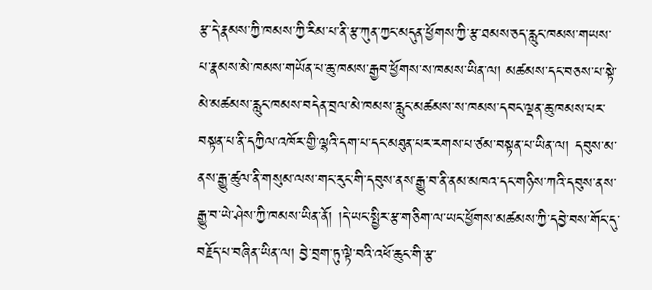རྩ་དེ་རྣམས་ཀྱི་ཁམས་ཀྱི་རིམ་པ་ནི་རྩ་ཀུན་ཀྱང་མདུན་ཕྱོགས་ཀྱི་རྩ་ཐམས་ཅད་རླུང་ཁམས་གཡས་པ་རྣམས་མེ་ཁམས་གཡོན་པ་ཆུ་ཁམས་རྒྱབ་ཕྱོགས་ས་ཁམས་ཡིན་ལ། མཚམས་དང་བཅས་པ་སྟེ་མེ་མཚམས་རླུང་ཁམས་བདེན་བྲལ་མེ་ཁམས་རླུང་མཚམས་ས་ཁམས་དབང་ལྡན་ཆུ་ཁམས་པར་བསྟན་པ་ནི་དཀྱིལ་འཁོར་གྱི་ལྷའི་དག་པ་དང་མཐུན་པར་རགས་པ་ཙམ་བསྟན་པ་ཡིན་ལ། དབུས་མ་ནས་རྒྱུ་ཚུལ་ནི་གསུམ་ལས་གང་རུང་གི་དབུས་ནས་རྒྱུ་བ་ནི་ནམ་མཁའ་དང་གཉིས་ཀའི་དབུས་ནས་རྒྱུ་བ་ཡེ་ཤེས་ཀྱི་ཁམས་ཡིན་ནོ། །དེ་ཡང་སྤྱིར་རྩ་གཅིག་ལ་ཡང་ཕྱོགས་མཚམས་ཀྱི་དབྱེ་བས་གོང་དུ་བརྗོད་པ་བཞིན་ཡིན་ལ། བྱེ་བྲག་ཏུ་ལྟེ་བའི་འཕོ་ཆུང་གི་རྩ་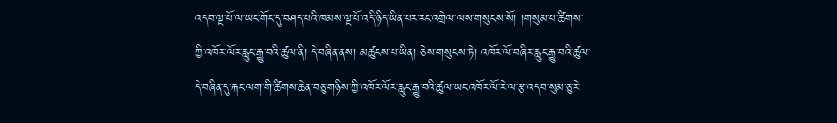འདབ་ལྔ་པོ་ལ་ཡང་གོང་དུ་བཤད་པའི་ཁམས་ལྔ་པོ་འདི་ཉིད་ཡིན་པར་རང་འགྲེལ་ལས་གསུངས་སོ། །གསུམ་པ་ཚིགས་ཀྱི་འཁོར་ལོར་རླུང་རྒྱུ་བའི་ཚུལ་ནི། དེ་བཞིན་ནས། མཚུངས་པ་ཡིན། ཅེས་གསུངས་ཏེ། འཁོར་ལོ་བཞིར་རླུང་རྒྱུ་བའི་ཚུལ་དེ་བཞིན་དུ་རྐང་ལག་གི་ཚིགས་ཆེན་བཅུ་གཉིས་ཀྱི་འཁོར་ལོར་རླུང་རྒྱུ་བའི་ཚུལ་ཡང་འཁོར་ལོ་རེ་ལ་རྩ་འདབ་སུམ་ཅུ་རེ་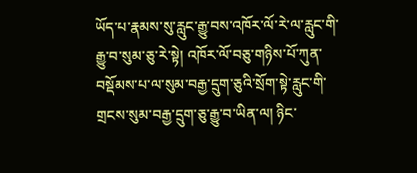ཡོད་པ་རྣམས་སུ་རླུང་རྒྱུ་བས་འཁོར་ལོ་རེ་ལ་རླུང་གི་རྒྱུ་བ་སུམ་ཅུ་རེ་སྟེ། འཁོར་ལོ་བཅུ་གཉིས་པོ་ཀུན་བསྡོམས་པ་ལ་སུམ་བརྒྱ་དྲུག་ཅུའི་སྲོག་སྟེ་རླུང་གི་གྲངས་སུམ་བརྒྱ་དྲུག་ཅུ་རྒྱུ་བ་ཡིན་ལ། ཉིང་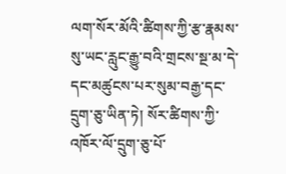ལག་སོར་མོའི་ཚིགས་ཀྱི་རྩ་རྣམས་སུ་ཡང་རླུང་རྒྱུ་བའི་གྲངས་སྔ་མ་དེ་དང་མཚུངས་པར་སུམ་བརྒྱ་དང་དྲུག་ཅུ་ཡིན་ཏེ། སོར་ཚིགས་ཀྱི་འཁོར་ལོ་དྲུག་ཅུ་པོ་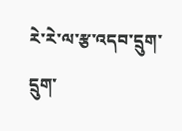རེ་རེ་ལ་རྩ་འདབ་དྲུག་དྲུག་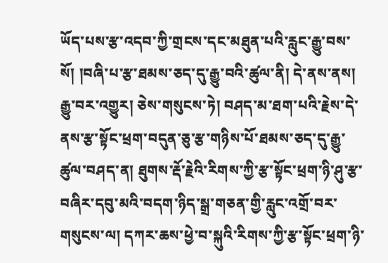ཡོད་པས་རྩ་འདབ་ཀྱི་གྲངས་དང་མཐུན་པའི་རླུང་རྒྱུ་བས་སོ། །བཞི་པ་རྩ་ཐམས་ཅད་དུ་རྒྱུ་བའི་ཚུལ་ནི། དེ་ནས་ནས། རྒྱུ་བར་འགྱུར། ཅེས་གསུངས་ཏེ། བཤད་མ་ཐག་པའི་རྗེས་དེ་ནས་རྩ་སྟོང་ཕྲག་བདུན་ཅུ་རྩ་གཉིས་པོ་ཐམས་ཅད་དུ་རྒྱུ་ཚུལ་བཤད་ན། ཐུགས་རྡོ་རྗེའི་རིགས་ཀྱི་རྩ་སྟོང་ཕྲག་ཉི་ཤུ་རྩ་བཞིར་དབུ་མའི་བདག་ཉིད་སྒྲ་གཅན་གྱི་རླུང་འགྲོ་བར་གསུངས་ལ། དཀར་ཆས་ཕྱེ་བ་སྐུའི་རིགས་ཀྱི་རྩ་སྟོང་ཕྲག་ཉི་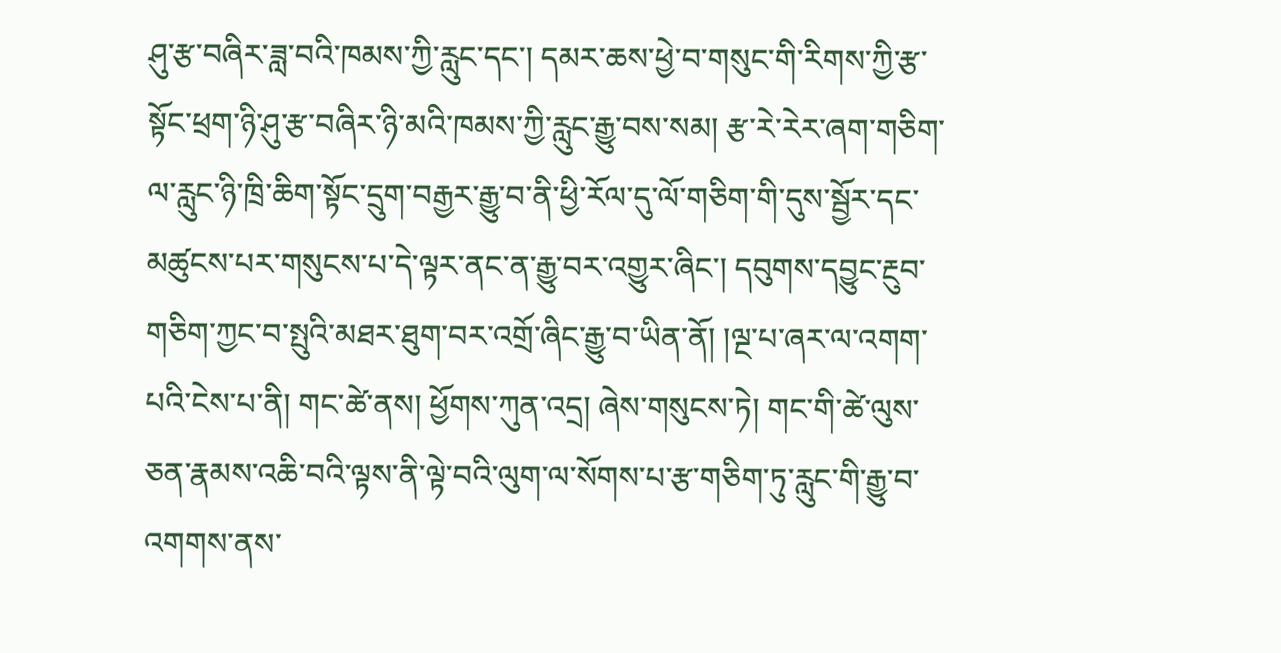ཤུ་རྩ་བཞིར་ཟླ་བའི་ཁམས་ཀྱི་རླུང་དང་། དམར་ཆས་ཕྱེ་བ་གསུང་གི་རིགས་ཀྱི་རྩ་སྟོང་ཕྲག་ཉི་ཤུ་རྩ་བཞིར་ཉི་མའི་ཁམས་ཀྱི་རླུང་རྒྱུ་བས་སམ། རྩ་རེ་རེར་ཞག་གཅིག་ལ་རླུང་ཉི་ཁྲི་ཆིག་སྟོང་དྲུག་བརྒྱར་རྒྱུ་བ་ནི་ཕྱི་རོལ་དུ་ལོ་གཅིག་གི་དུས་སྦྱོར་དང་མཚུངས་པར་གསུངས་པ་དེ་ལྟར་ནང་ན་རྒྱུ་བར་འགྱུར་ཞིང་། དབུགས་དབྱུང་རྔུབ་གཅིག་ཀྱང་བ་སྤུའི་མཐར་ཐུག་བར་འགྲོ་ཞིང་རྒྱུ་བ་ཡིན་ནོ། །ལྔ་པ་ཞར་ལ་འགག་པའི་ངེས་པ་ནི། གང་ཚེ་ནས། ཕྱོགས་ཀུན་འདྲ། ཞེས་གསུངས་ཏེ། གང་གི་ཚེ་ལུས་ཅན་རྣམས་འཆི་བའི་ལྟས་ནི་ལྟེ་བའི་ལུག་ལ་སོགས་པ་རྩ་གཅིག་ཏུ་རླུང་གི་རྒྱུ་བ་འགགས་ནས་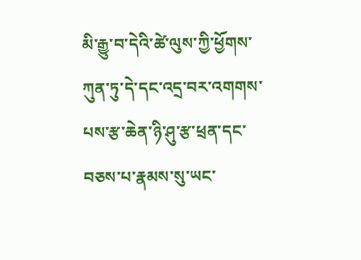མི་རྒྱུ་བ་དེའི་ཚེ་ལུས་ཀྱི་ཕྱོགས་ཀུན་ཏུ་དེ་དང་འདྲ་བར་འགགས་པས་རྩ་ཆེན་ཉི་ཤུ་རྩ་ཕྲན་དང་བཅས་པ་རྣམས་སུ་ཡང་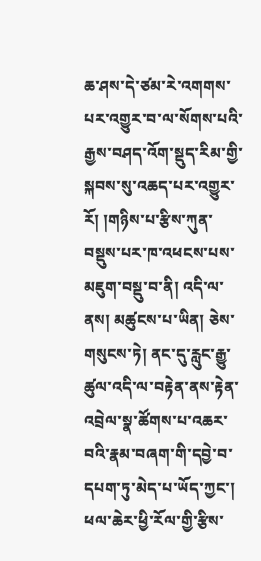ཆ་ཤས་དེ་ཙམ་རེ་འགགས་པར་འགྱུར་བ་ལ་སོགས་པའི་རྒྱས་བཤད་འོག་སྡུད་རིམ་གྱི་སྐབས་སུ་འཆད་པར་འགྱུར་རོ། །གཉིས་པ་རྩིས་ཀུན་བསྡུས་པར་ཁ་འཕངས་པས་མཇུག་བསྡུ་བ་ནི། འདི་ལ་ནས། མཚུངས་པ་ཡིན། ཅེས་གསུངས་ཏེ། ནང་དུ་རླུང་རྒྱུ་ཚུལ་འདི་ལ་བརྟེན་ནས་རྟེན་འབྲེལ་སྣ་ཚོགས་པ་འཆར་བའི་རྣམ་བཞག་གི་དབྱེ་བ་དཔག་ཏུ་མེད་པ་ཡོད་ཀྱང་། ཕལ་ཆེར་ཕྱི་རོལ་གྱི་རྩིས་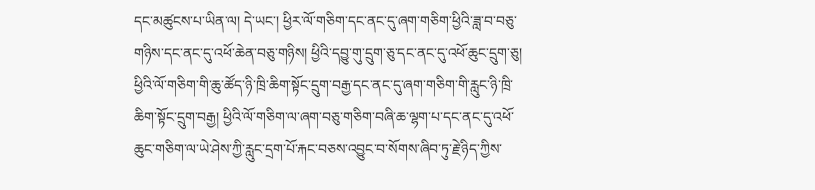དང་མཚུངས་པ་ཡིན་ལ། དེ་ཡང་། ཕྱིར་ལོ་གཅིག་དང་ནང་དུ་ཞག་གཅིག་ཕྱིའི་ཟླ་བ་བཅུ་གཉིས་དང་ནང་དུ་འཕོ་ཆེན་བཅུ་གཉིས། ཕྱིའི་དབྱུ་གུ་དྲུག་ཅུ་དང་ནང་དུ་འཕོ་ཆུང་དྲུག་ཅུ། ཕྱིའི་ལོ་གཅིག་གི་ཆུ་ཚོད་ཉི་ཁྲི་ཆིག་སྟོང་དྲུག་བརྒྱ་དང་ནང་དུ་ཞག་གཅིག་གི་རླུང་ཉི་ཁྲི་ཆིག་སྟོང་དྲུག་བརྒྱ། ཕྱིའི་ལོ་གཅིག་ལ་ཞག་བཅུ་གཅིག་བཞི་ཆ་ལྷག་པ་དང་ནང་དུ་འཕོ་ཆུང་གཅིག་ལ་ཡེ་ཤེས་ཀྱི་རླུང་དྲག་པོ་རྐང་བཅས་འབྱུང་བ་སོགས་ཞིབ་ཏུ་རྗེ་ཉིད་ཀྱིས་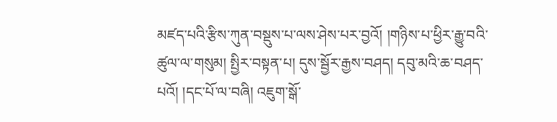མཛད་པའི་རྩིས་ཀུན་བསྡུས་པ་ལས་ཤེས་པར་བྱའོ། །གཉིས་པ་ཕྱིར་རྒྱུ་བའི་ཚུལ་ལ་གསུམ། སྤྱིར་བསྟན་པ། དུས་སྦྱོར་རྒྱས་བཤད། དབུ་མའི་ཆ་བཤད་པའོ། །དང་པོ་ལ་བཞི། འཇུག་སྒོ་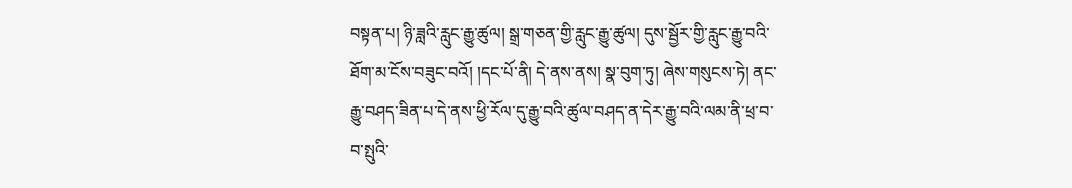བསྟན་པ། ཉི་ཟླའི་རླུང་རྒྱུ་ཚུལ། སྒྲ་གཅན་གྱི་རླུང་རྒྱུ་ཚུལ། དུས་སྦྱོར་གྱི་རླུང་རྒྱུ་བའི་ཐོག་མ་ངོས་བཟུང་བའོ། །དང་པོ་ནི། དེ་ནས་ནས། སྣ་བུག་ཏུ། ཞེས་གསུངས་ཏེ། ནང་རྒྱུ་བཤད་ཟིན་པ་དེ་ནས་ཕྱི་རོལ་དུ་རྒྱུ་བའི་ཚུལ་བཤད་ན་དེར་རྒྱུ་བའི་ལམ་ནི་ཕྲ་བ་བ་སྤུའི་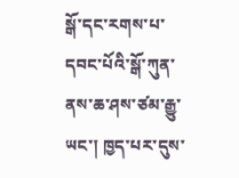སྒོ་དང་རགས་པ་དབང་པོའི་སྒོ་ཀུན་ནས་ཆ་ཤས་ཙམ་རྒྱུ་ཡང་། ཁྱད་པར་དུས་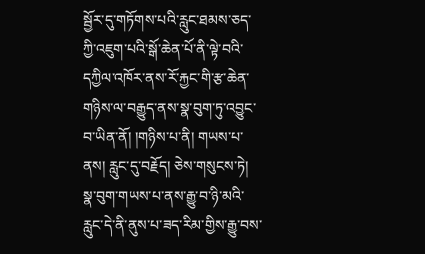སྦྱོར་དུ་གཏོགས་པའི་རླུང་ཐམས་ཅད་ཀྱི་འཇུག་པའི་སྒོ་ཆེན་པོ་ནི་ལྟེ་བའི་དཀྱིལ་འཁོར་ནས་རོ་རྐྱང་གི་རྩ་ཆེན་གཉིས་ལ་བརྒྱུད་ནས་སྣ་བུག་ཏུ་འབྱུང་བ་ཡིན་ནོ། །གཉིས་པ་ནི། གཡས་པ་ནས། རླུང་དུ་བརྗོད། ཅེས་གསུངས་ཏེ། སྣ་བུག་གཡས་པ་ནས་རྒྱུ་བ་ཉི་མའི་རླུང་དེ་ནི་ནུས་པ་ཟད་རིམ་གྱིས་རྒྱུ་བས་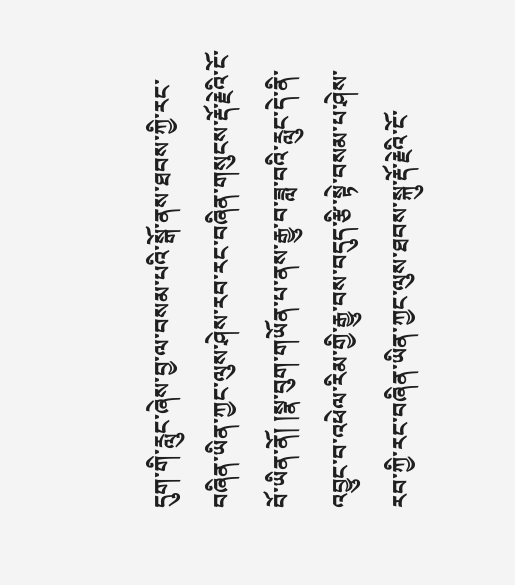དུག་གི་རླུང་ཞེས་བྱ་ལ་བསམ་པའི་སྒོ་ནས་ཐབས་ཀྱི་རང་བཞིན་ཡིན་ཀྱང་ལུས་ཤེས་རབ་རང་བཞིན་གསུངས་རྡོ་རྗེའི་ངོ་བོ་ཡིན་ནོ། །སྣ་བུག་གཡོན་པ་ནས་རྒྱུ་བ་ཟླ་བའི་རླུང་དེ་ནི་འབྱུང་བ་འཕེལ་རིམ་གྱི་རྒྱུ་བས་བདུད་རྩི་སྟེ་བསམ་པ་ཤེས་རབ་ཀྱི་རང་བཞིན་ཡིན་ཀྱང་ལུས་ཐབས་སྐུ་རྡོ་རྗེའི་ངོ་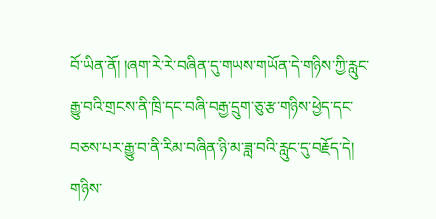བོ་ཡིན་ནོ། །ཞག་རེ་རེ་བཞིན་དུ་གཡས་གཡོན་དེ་གཉིས་ཀྱི་རླུང་རྒྱུ་བའི་གྲངས་ནི་ཁྲི་དང་བཞི་བརྒྱ་དྲུག་ཅུ་རྩ་གཉིས་ཕྱེད་དང་བཅས་པར་རྒྱུ་བ་ནི་རིམ་བཞིན་ཉི་མ་ཟླ་བའི་རླུང་དུ་བརྗོད་དེ། གཉིས་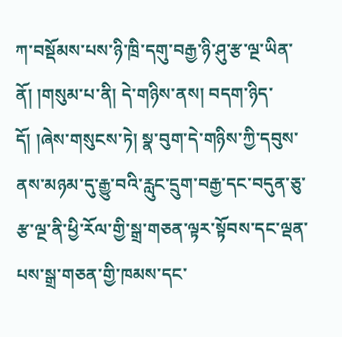ཀ་བསྡོམས་པས་ཉི་ཁྲི་དགུ་བརྒྱ་ཉི་ཤུ་རྩ་ལྔ་ཡིན་ནོ། །གསུམ་པ་ནི། དེ་གཉིས་ནས། བདག་ཉིད་དོ། །ཞེས་གསུངས་ཏེ། སྣ་བུག་དེ་གཉིས་ཀྱི་དབུས་ནས་མཉམ་དུ་རྒྱུ་བའི་རླུང་དྲུག་བརྒྱ་དང་བདུན་ཅུ་རྩ་ལྔ་ནི་ཕྱི་རོལ་གྱི་སྒྲ་གཅན་ལྟར་སྟོབས་དང་ལྡན་པས་སྒྲ་གཅན་གྱི་ཁམས་དང་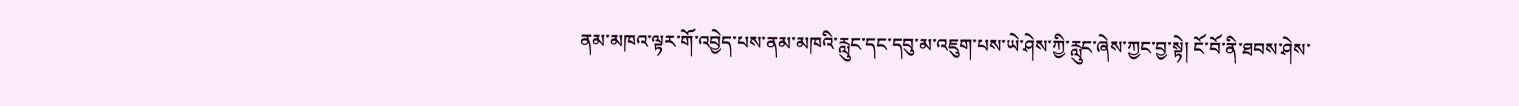ནམ་མཁའ་ལྟར་གོ་འབྱེད་པས་ནམ་མཁའི་རླུང་དང་དབུ་མ་འཇུག་པས་ཡེ་ཤེས་ཀྱི་རླུང་ཞེས་ཀྱང་བྱ་སྟེ། ངོ་བོ་ནི་ཐབས་ཤེས་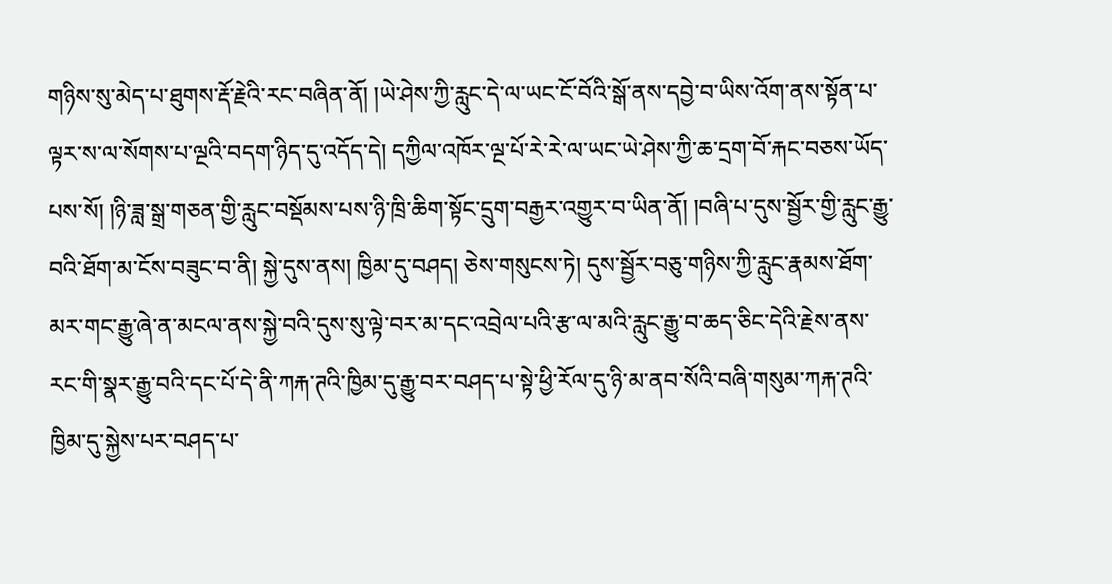གཉིས་སུ་མེད་པ་ཐུགས་རྡོ་རྗེའི་རང་བཞིན་ནོ། །ཡེ་ཤེས་ཀྱི་རླུང་དེ་ལ་ཡང་ངོ་བོའི་སྒོ་ནས་དབྱེ་བ་ཡིས་འོག་ནས་སྟོན་པ་ལྟར་ས་ལ་སོགས་པ་ལྔའི་བདག་ཉིད་དུ་འདོད་དེ། དཀྱིལ་འཁོར་ལྔ་པོ་རེ་རེ་ལ་ཡང་ཡེ་ཤེས་ཀྱི་ཆ་དྲག་བོ་རྐང་བཅས་ཡོད་པས་སོ། །ཉི་ཟླ་སྒྲ་གཅན་གྱི་རླུང་བསྡོམས་པས་ཉི་ཁྲི་ཆིག་སྟོང་དྲུག་བརྒྱར་འགྱུར་བ་ཡིན་ནོ། །བཞི་པ་དུས་སྦྱོར་གྱི་རླུང་རྒྱུ་བའི་ཐོག་མ་ངོས་བཟུང་བ་ནི། སྐྱེ་དུས་ནས། ཁྱིམ་དུ་བཤད། ཅེས་གསུངས་ཏེ། དུས་སྦྱོར་བཅུ་གཉིས་ཀྱི་རླུང་རྣམས་ཐོག་མར་གང་རྒྱུ་ཞེ་ན་མངལ་ནས་སྐྱེ་བའི་དུས་སུ་ལྟེ་བར་མ་དང་འབྲེལ་པའི་རྩ་ལ་མའི་རླུང་རྒྱུ་བ་ཆད་ཅིང་དེའི་རྗེས་ནས་རང་གི་སྣར་རྒྱུ་བའི་དང་པོ་དེ་ནི་ཀརྐ་ཊའི་ཁྱིམ་དུ་རྒྱུ་བར་བཤད་པ་སྟེ་ཕྱི་རོལ་དུ་ཉི་མ་ནབ་སོའི་བཞི་གསུམ་ཀརྐ་ཊའི་ཁྱིམ་དུ་སྐྱེས་པར་བཤད་པ་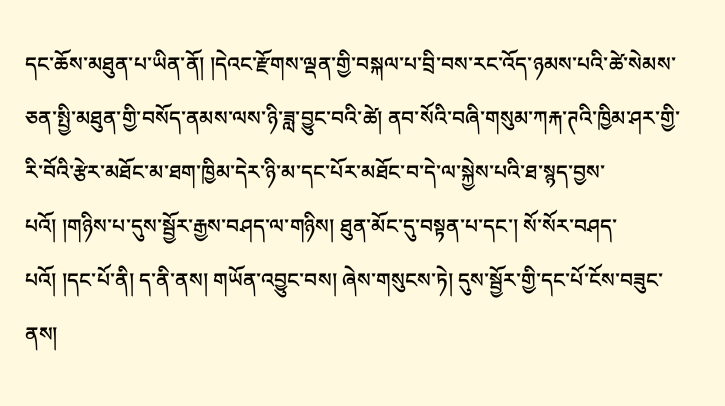དང་ཆོས་མཐུན་པ་ཡིན་ནོ། །དེའང་རྫོགས་ལྡན་གྱི་བསྐལ་པ་བྲི་བས་རང་འོད་ཉམས་པའི་ཚེ་སེམས་ཅན་སྤྱི་མཐུན་གྱི་བསོད་ནམས་ལས་ཉི་ཟླ་བྱུང་བའི་ཚེ། ནབ་སོའི་བཞི་གསུམ་ཀརྐ་ཊའི་ཁྱིམ་ཤར་གྱི་རི་བོའི་རྩེར་མཐོང་མ་ཐག་ཁྱིམ་དེར་ཉི་མ་དང་པོར་མཐོང་བ་དེ་ལ་སྐྱེས་པའི་ཐ་སྙད་བྱས་པའོ། །གཉིས་པ་དུས་སྦྱོར་རྒྱས་བཤད་ལ་གཉིས། ཐུན་མོང་དུ་བསྟན་པ་དང་། སོ་སོར་བཤད་པའོ། །དང་པོ་ནི། ད་ནི་ནས། གཡོན་འབྱུང་བས། ཞེས་གསུངས་ཏེ། དུས་སྦྱོར་གྱི་དང་པོ་ངོས་བཟུང་ནས།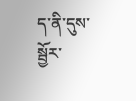ད་ནི་དུས་སྦྱོར་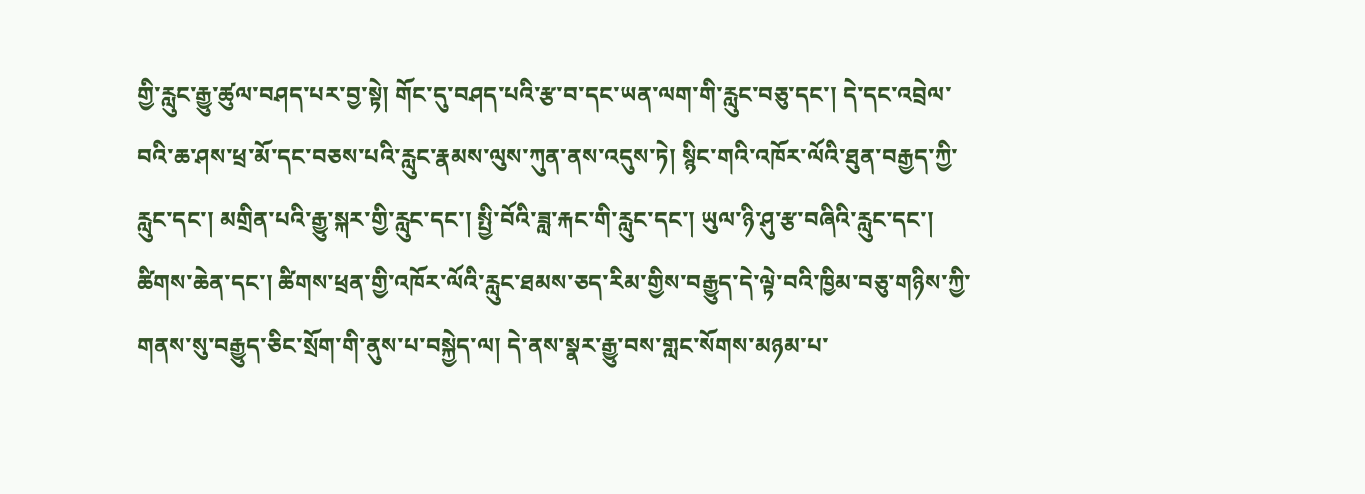གྱི་རླུང་རྒྱུ་ཚུལ་བཤད་པར་བྱ་སྟེ། གོང་དུ་བཤད་པའི་རྩ་བ་དང་ཡན་ལག་གི་རླུང་བཅུ་དང་། དེ་དང་འབྲེལ་བའི་ཆ་ཤས་ཕྲ་མོ་དང་བཅས་པའི་རླུང་རྣམས་ལུས་ཀུན་ནས་འདུས་ཏེ། སྙིང་གའི་འཁོར་ལོའི་ཐུན་བརྒྱད་ཀྱི་རླུང་དང་། མགྲིན་པའི་རྒྱུ་སྐར་གྱི་རླུང་དང་། སྤྱི་བོའི་ཟླ་རྐང་གི་རླུང་དང་། ཡུལ་ཉི་ཤུ་རྩ་བཞིའི་རླུང་དང་། ཚིགས་ཆེན་དང་། ཚིགས་ཕྲན་གྱི་འཁོར་ལོའི་རླུང་ཐམས་ཅད་རིམ་གྱིས་བརྒྱུད་དེ་ལྟེ་བའི་ཁྱིམ་བཅུ་གཉིས་ཀྱི་གནས་སུ་བརྒྱུད་ཅིང་སྲོག་གི་ནུས་པ་བསྐྱེད་ལ། དེ་ནས་སྣར་རྒྱུ་བས་གླང་སོགས་མཉམ་པ་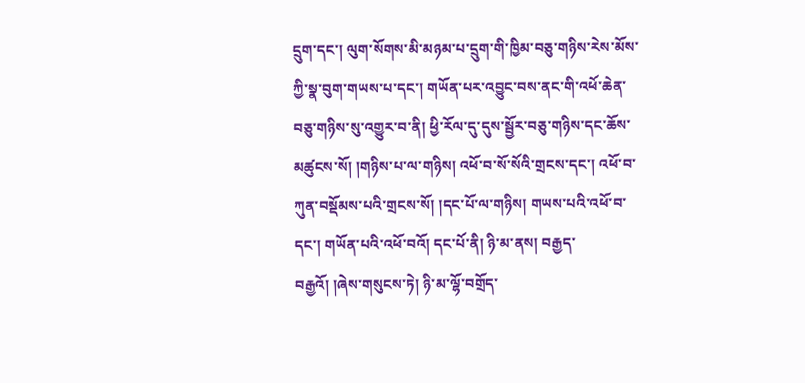དྲུག་དང་། ལུག་སོགས་མི་མཉམ་པ་དྲུག་གི་ཁྱིམ་བཅུ་གཉིས་རེས་མོས་ཀྱི་སྣ་བུག་གཡས་པ་དང་། གཡོན་པར་འབྱུང་བས་ནང་གི་འཕོ་ཆེན་བཅུ་གཉིས་སུ་འགྱུར་བ་ནི། ཕྱི་རོལ་དུ་དུས་སྦྱོར་བཅུ་གཉིས་དང་ཆོས་མཚུངས་སོ། །གཉིས་པ་ལ་གཉིས། འཕོ་བ་སོ་སོའི་གྲངས་དང་། འཕོ་བ་ཀུན་བསྡོམས་པའི་གྲངས་སོ། །དང་པོ་ལ་གཉིས། གཡས་པའི་འཕོ་བ་དང་། གཡོན་པའི་འཕོ་བའོ། དང་པོ་ནི། ཉི་མ་ནས། བརྒྱད་བརྒྱའོ། །ཞེས་གསུངས་ཏེ། ཉི་མ་ལྷོ་བགྲོད་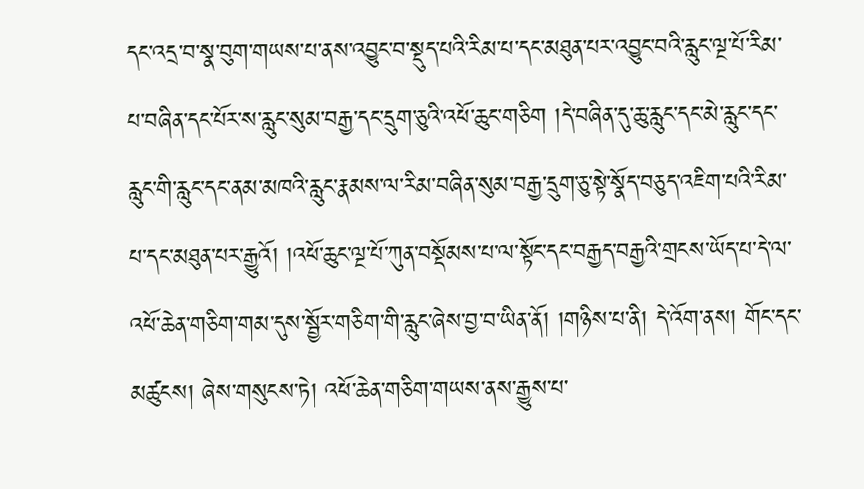དང་འདྲ་བ་སྣ་བུག་གཡས་པ་ནས་འབྱུང་བ་སྡུད་པའི་རིམ་པ་དང་མཐུན་པར་འབྱུང་བའི་རླུང་ལྔ་པོ་རིམ་པ་བཞིན་དང་པོར་ས་རླུང་སུམ་བརྒྱ་དང་དྲུག་ཅུའི་འཕོ་ཆུང་གཅིག །དེ་བཞིན་དུ་ཆུ་རླུང་དང་མེ་རླུང་དང་རླུང་གི་རླུང་དང་ནམ་མཁའི་རླུང་རྣམས་ལ་རིམ་བཞིན་སུམ་བརྒྱ་དྲུག་ཅུ་སྟེ་སྣོད་བཅུད་འཇིག་པའི་རིམ་པ་དང་མཐུན་པར་རྒྱུའོ། །འཕོ་ཆུང་ལྔ་པོ་ཀུན་བསྡོམས་པ་ལ་སྟོང་དང་བརྒྱད་བརྒྱའི་གྲངས་ཡོད་པ་དེ་ལ་འཕོ་ཆེན་གཅིག་གམ་དུས་སྦྱོར་གཅིག་གི་རླུང་ཞེས་བྱ་བ་ཡིན་ནོ། །གཉིས་པ་ནི། དེ་འོག་ནས། གོང་དང་མཚུངས། ཞེས་གསུངས་ཏེ། འཕོ་ཆེན་གཅིག་གཡས་ནས་རྒྱུས་པ་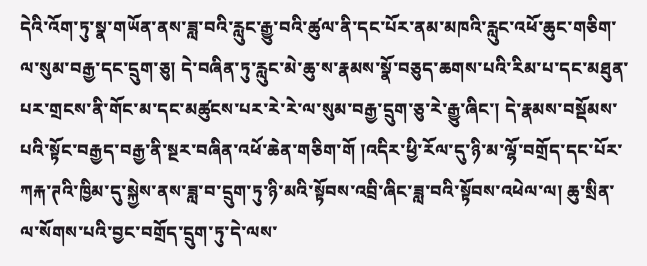དེའི་འོག་ཏུ་སྣ་གཡོན་ནས་ཟླ་བའི་རླུང་རྒྱུ་བའི་ཚུལ་ནི་དང་པོར་ནམ་མཁའི་རླུང་འཕོ་ཆུང་གཅིག་ལ་སུམ་བརྒྱ་དང་དྲུག་ཅུ། དེ་བཞིན་ཏུ་རླུང་མེ་ཆུ་ས་རྣམས་སྣོ་བཅུད་ཆགས་པའི་རིམ་པ་དང་མཐུན་པར་གྲངས་ནི་གོང་མ་དང་མཚུངས་པར་རེ་རེ་ལ་སུམ་བརྒྱ་དྲུག་ཅུ་རེ་རྒྱུ་ཞིང་། དེ་རྣམས་བསྡོམས་པའི་སྟོང་བརྒྱད་བརྒྱ་ནི་སྔར་བཞིན་འཕོ་ཆེན་གཅིག་གོ །འདིར་ཕྱི་རོལ་དུ་ཉི་མ་ལྷོ་བགྲོད་དང་པོར་ཀརྐ་ཊའི་ཁྱིམ་དུ་སྐྱེས་ནས་ཟླ་བ་དྲུག་ཏུ་ཉི་མའི་སྟོབས་འབྲི་ཞིང་ཟླ་བའི་སྟོབས་འཕེལ་ལ། ཆུ་སྲིན་ལ་སོགས་པའི་བྱང་བགྲོད་དྲུག་ཏུ་དེ་ལས་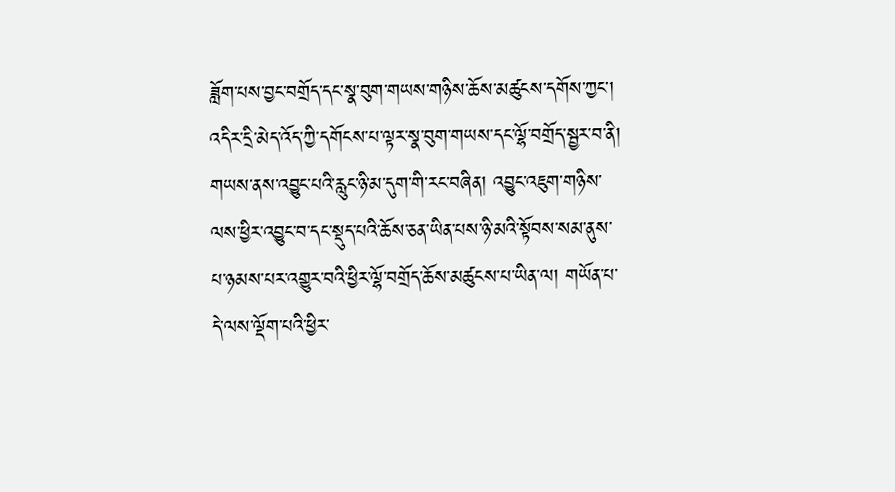ཟློག་པས་བྱང་བགྲོད་དང་སྣ་བུག་གཡས་གཉིས་ཆོས་མཚུངས་དགོས་ཀྱང་། འདིར་དྲི་མེད་འོད་ཀྱི་དགོངས་པ་ལྟར་སྣ་བུག་གཡས་དང་ལྷོ་བགྲོད་སྦྱར་བ་ནི། གཡས་ནས་འབྱུང་པའི་རླུང་ཉི་མ་དུག་གི་རང་བཞིན། འབྱུང་འཇུག་གཉིས་ལས་ཕྱིར་འབྱུང་བ་དང་སྡུད་པའི་ཆོས་ཅན་ཡིན་པས་ཉི་མའི་སྟོབས་སམ་ནུས་པ་ཉམས་པར་འགྱུར་བའི་ཕྱིར་ལྷོ་བགྲོད་ཆོས་མཚུངས་པ་ཡིན་ལ། གཡོན་པ་དེ་ལས་ལྡོག་པའི་ཕྱིར་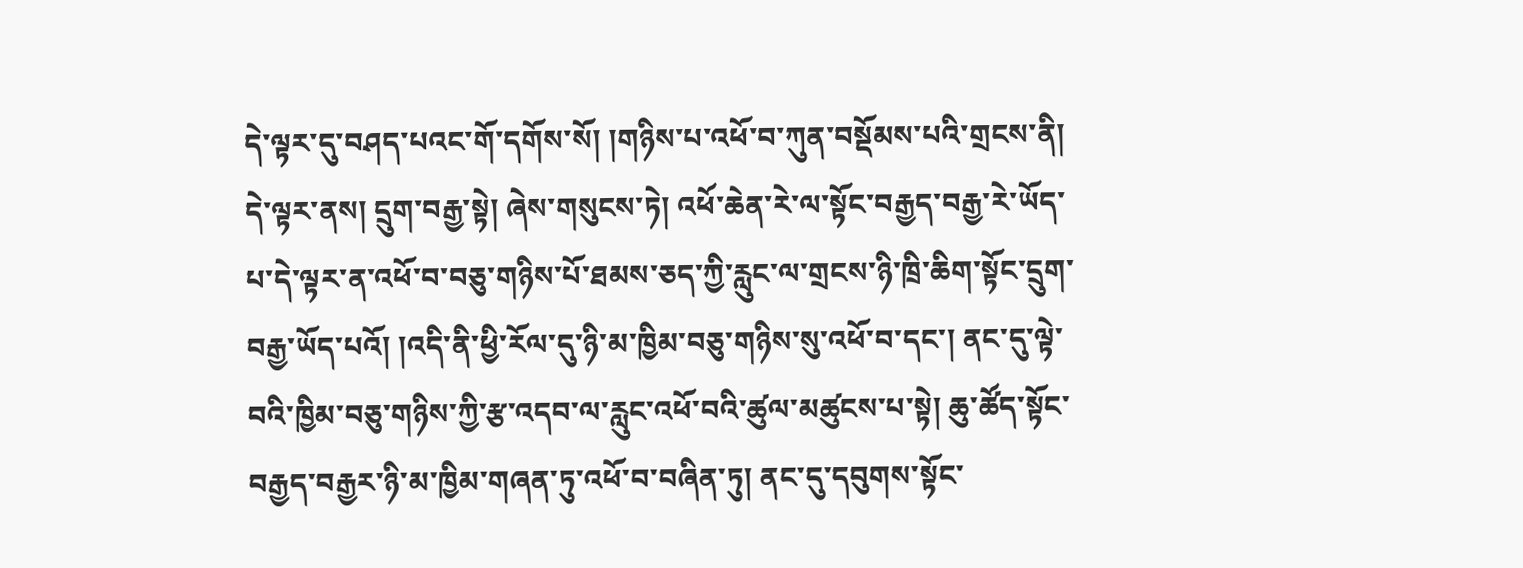དེ་ལྟར་དུ་བཤད་པའང་གོ་དགོས་སོ། །གཉིས་པ་འཕོ་བ་ཀུན་བསྡོམས་པའི་གྲངས་ནི། དེ་ལྟར་ནས། དྲུག་བརྒྱ་སྟེ། ཞེས་གསུངས་ཏེ། འཕོ་ཆེན་རེ་ལ་སྟོང་བརྒྱད་བརྒྱ་རེ་ཡོད་པ་དེ་ལྟར་ན་འཕོ་བ་བཅུ་གཉིས་པོ་ཐམས་ཅད་ཀྱི་རླུང་ལ་གྲངས་ཉི་ཁྲི་ཆིག་སྟོང་དྲུག་བརྒྱ་ཡོད་པའོ། །འདི་ནི་ཕྱི་རོལ་དུ་ཉི་མ་ཁྱིམ་བཅུ་གཉིས་སུ་འཕོ་བ་དང་། ནང་དུ་ལྟེ་བའི་ཁྱིམ་བཅུ་གཉིས་ཀྱི་རྩ་འདབ་ལ་རླུང་འཕོ་བའི་ཚུལ་མཚུངས་པ་སྟེ། ཆུ་ཚོད་སྟོང་བརྒྱད་བརྒྱར་ཉི་མ་ཁྱིམ་གཞན་ཏུ་འཕོ་བ་བཞིན་ཏུ། ནང་དུ་དབུགས་སྟོང་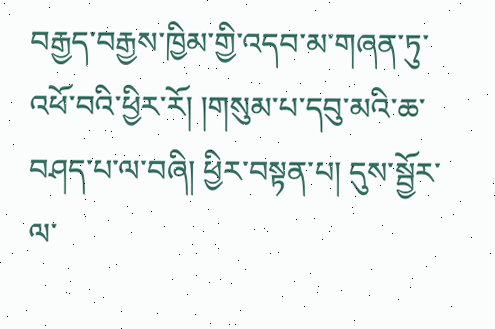བརྒྱད་བརྒྱས་ཁྱིམ་གྱི་འདབ་མ་གཞན་ཏུ་འཕོ་བའི་ཕྱིར་རོ། །གསུམ་པ་དབུ་མའི་ཆ་བཤད་པ་ལ་བཞི། ཕྱིར་བསྟན་པ། དུས་སྦྱོར་ལ་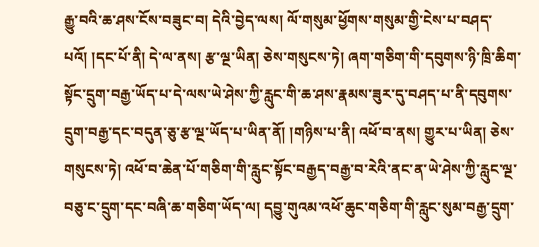རྒྱུ་བའི་ཆ་ཤས་ངོས་བཟུང་བ། དེའི་བྱེད་ལས། ལོ་གསུམ་ཕྱོགས་གསུམ་གྱི་ངེས་པ་བཤད་པའོ། །དང་པོ་ནི། དེ་ལ་ནས། རྩ་ལྔ་ཡིན། ཅེས་གསུངས་ཏེ། ཞག་གཅིག་གི་དབུགས་ཉི་ཁྲི་ཆིག་སྟོང་དྲུག་བརྒྱ་ཡོད་པ་དེ་ལས་ཡེ་ཤེས་ཀྱི་རླུང་གི་ཆ་ཤས་རྣམས་ཟུར་དུ་བཤད་པ་ནི་དབུགས་དྲུག་བརྒྱ་དང་བདུན་ཅུ་རྩ་ལྔ་ཡོད་པ་ཡིན་ནོ། །གཉིས་པ་ནི། འཕོ་བ་ནས། གྱུར་པ་ཡིན། ཅེས་གསུངས་ཏེ། འཕོ་བ་ཆེན་པོ་གཅིག་གི་རླུང་སྟོང་བརྒྱད་བརྒྱ་བ་རེའི་ནང་ན་ཡེ་ཤེས་ཀྱི་རླུང་ལྔ་བཅུ་ང་དྲུག་དང་བཞི་ཆ་གཅིག་ཡོད་ལ། དབྱུ་གུའམ་འཕོ་ཆུང་གཅིག་གི་རླུང་སུམ་བརྒྱ་དྲུག་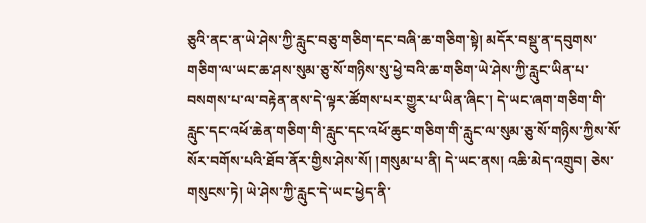ཅུའི་ནང་ན་ཡེ་ཤེས་ཀྱི་རླུང་བཅུ་གཅིག་དང་བཞི་ཆ་གཅིག་སྟེ། མདོར་བསྡུ་ན་དབུགས་གཅིག་ལ་ཡང་ཆ་ཤས་སུམ་ཅུ་སོ་གཉིས་སུ་ཕྱེ་བའི་ཆ་གཅིག་ཡེ་ཤེས་ཀྱི་རླུང་ཡིན་པ་བསགས་པ་ལ་བརྟེན་ནས་དེ་ལྟར་ཚོགས་པར་གྱུར་པ་ཡིན་ཞིང་། དེ་ཡང་ཞག་གཅིག་གི་རླུང་དང་འཕོ་ཆེན་གཅིག་གི་རླུང་དང་འཕོ་ཆུང་གཅིག་གི་རླུང་ལ་སུམ་ཅུ་སོ་གཉིས་ཀྱིས་སོ་སོར་བགོས་པའི་ཐོབ་ནོར་གྱིས་ཤེས་སོ། །གསུམ་པ་ནི། དེ་ཡང་ནས། འཆི་མེད་འགྲུབ། ཅེས་གསུངས་ཏེ། ཡེ་ཤེས་ཀྱི་རླུང་དེ་ཡང་ཕྱེད་ནི་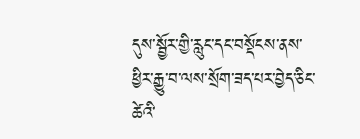དུས་སྦྱོར་གྱི་རླུང་དང་བསྡོངས་ནས་ཕྱིར་རྒྱུ་བ་ལས་སྲོག་ཟད་པར་བྱེད་ཅིང་ཚེའི་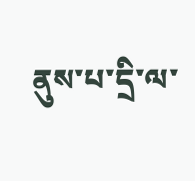ནུས་པ་དྲི་ལ་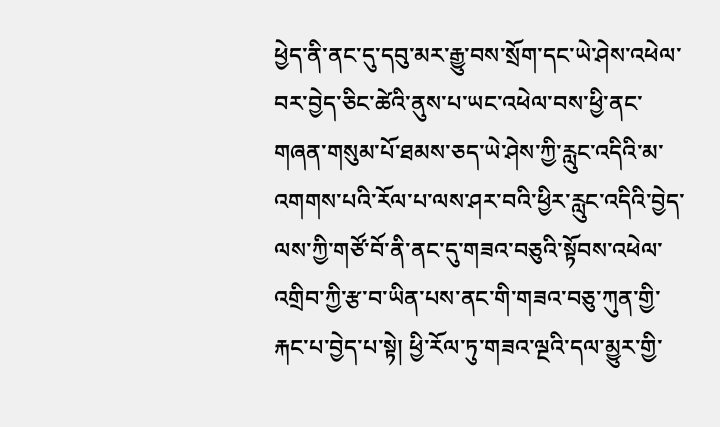ཕྱེད་ནི་ནང་དུ་དབུ་མར་རྒྱུ་བས་སྲོག་དང་ཡེ་ཤེས་འཕེལ་བར་བྱེད་ཅིང་ཚེའི་ནུས་པ་ཡང་འཕེལ་བས་ཕྱི་ནང་གཞན་གསུམ་པོ་ཐམས་ཅད་ཡེ་ཤེས་ཀྱི་རླུང་འདིའི་མ་འགགས་པའི་རོལ་པ་ལས་ཤར་བའི་ཕྱིར་རླུང་འདིའི་བྱེད་ལས་ཀྱི་གཙོ་བོ་ནི་ནང་དུ་གཟའ་བཅུའི་སྟོབས་འཕེལ་འགྲིབ་ཀྱི་རྩ་བ་ཡིན་པས་ནང་གི་གཟའ་བཅུ་ཀུན་གྱི་རྐང་པ་བྱེད་པ་སྟེ། ཕྱི་རོལ་ཏུ་གཟའ་ལྔའི་དལ་མྱུར་གྱི་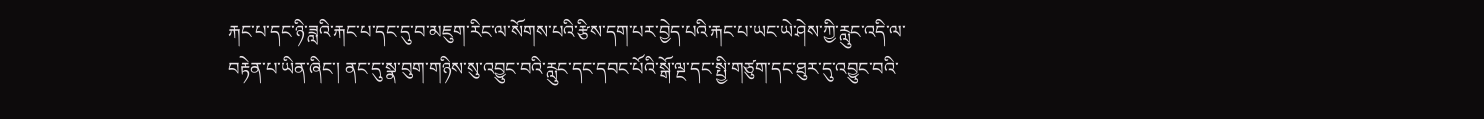རྐང་པ་དང་ཉི་ཟླའི་རྐང་པ་དང་དུ་བ་མཇུག་རིང་ལ་སོགས་པའི་རྩིས་དག་པར་བྱེད་པའི་རྐང་པ་ཡང་ཡེ་ཤེས་ཀྱི་རླུང་འདི་ལ་བརྟེན་པ་ཡིན་ཞིང་། ནང་དུ་སྣ་བུག་གཉིས་སུ་འབྱུང་བའི་རླུང་དང་དབང་པོའི་སྒོ་ལྔ་དང་སྤྱི་གཙུག་དང་ཐུར་དུ་འབྱུང་བའི་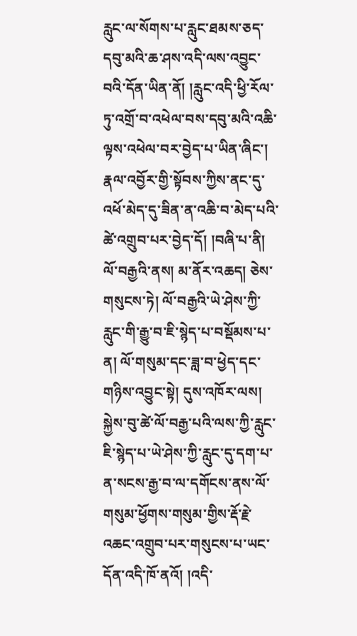རླུང་ལ་སོགས་པ་རླུང་ཐམས་ཅད་དབུ་མའི་ཆ་ཤས་འདི་ལས་འབྱུང་བའི་དོན་ཡིན་ནོ། །རླུང་འདི་ཕྱི་རོལ་ཏུ་འགྲོ་བ་འཕེལ་བས་དབུ་མའི་འཆི་ལྟས་འཕེལ་བར་བྱེད་པ་ཡིན་ཞིང་། རྣལ་འབྱོར་གྱི་སྟོབས་ཀྱིས་ནང་དུ་འཕོ་མེད་དུ་ཟིན་ན་འཆི་བ་མེད་པའི་ཚེ་འགྲུབ་པར་བྱེད་དོ། །བཞི་པ་ནི། ལོ་བརྒྱའི་ནས། མ་ནོར་འཆད། ཅེས་གསུངས་ཏེ། ལོ་བརྒྱའི་ཡེ་ཤེས་ཀྱི་རླུང་གི་རྒྱུ་བ་ཇི་སྙེད་པ་བསྡོམས་པ་ན། ལོ་གསུམ་དང་ཟླ་བ་ཕྱེད་དང་གཉིས་འབྱུང་སྟེ། དུས་འཁོར་ལས། སྐྱེས་བུ་ཚེ་ལོ་བརྒྱ་པའི་ལས་ཀྱི་རླུང་ཇི་སྙེད་པ་ཡེ་ཤེས་ཀྱི་རླུང་དུ་དག་པ་ན་སངས་རྒྱ་བ་ལ་དགོངས་ནས་ལོ་གསུམ་ཕྱོགས་གསུམ་གྱིས་རྡོ་རྗེ་འཆང་འགྲུབ་པར་གསུངས་པ་ཡང་དོན་འདི་ཁོ་ནའོ། །འདི་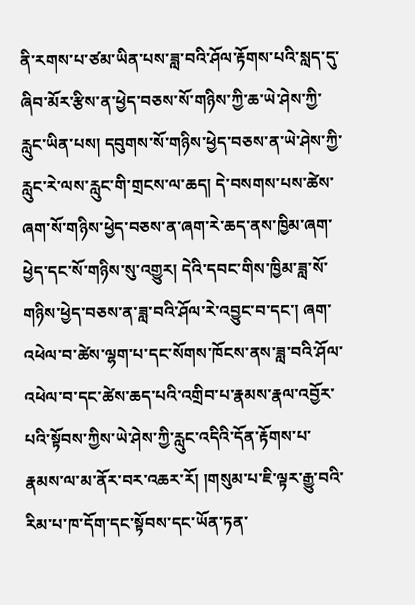ནི་རགས་པ་ཙམ་ཡིན་པས་ཟླ་བའི་ཤོལ་རྟོགས་པའི་སླད་དུ་ཞིབ་མོར་རྩིས་ན་ཕྱེད་བཅས་སོ་གཉིས་ཀྱི་ཆ་ཡེ་ཤེས་ཀྱི་རླུང་ཡིན་པས། དབུགས་སོ་གཉིས་ཕྱེད་བཅས་ན་ཡེ་ཤེས་ཀྱི་རླུང་རེ་ལས་རླུང་གི་གྲངས་ལ་ཆད། དེ་བསགས་པས་ཚེས་ཞག་སོ་གཉིས་ཕྱེད་བཅས་ན་ཞག་རེ་ཆད་ནས་ཁྱིམ་ཞག་ཕྱེད་དང་སོ་གཉིས་སུ་འགྱུར། དེའི་དབང་གིས་ཁྱིམ་ཟླ་སོ་གཉིས་ཕྱེད་བཅས་ན་ཟླ་བའི་ཤོལ་རེ་འབྱུང་བ་དང་། ཞག་འཕེལ་བ་ཚེས་ལྷག་པ་དང་སོགས་ཁོངས་ནས་ཟླ་བའི་ཤོལ་འཕེལ་བ་དང་ཚེས་ཆད་པའི་འགྲིབ་པ་རྣམས་རྣལ་འབྱོར་པའི་སྟོབས་ཀྱིས་ཡེ་ཤེས་ཀྱི་རླུང་འདིའི་དོན་རྟོགས་པ་རྣམས་ལ་མ་ནོར་བར་འཆར་རོ། །གསུམ་པ་ཇི་ལྟར་རྒྱུ་བའི་རིམ་པ་ཁ་དོག་དང་སྟོབས་དང་ཡོན་ཏན་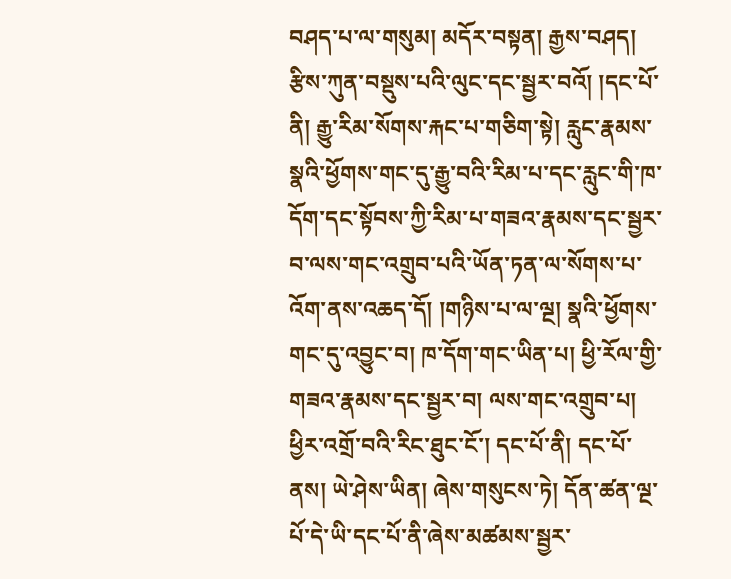བཤད་པ་ལ་གསུམ། མདོར་བསྟན། རྒྱས་བཤད། རྩིས་ཀུན་བསྡུས་པའི་ལུང་དང་སྦྱར་བའོ། །དང་པོ་ནི། རྒྱུ་རིམ་སོགས་རྐང་པ་གཅིག་སྟེ། རླུང་རྣམས་སྣའི་ཕྱོགས་གང་དུ་རྒྱུ་བའི་རིམ་པ་དང་རླུང་གི་ཁ་དོག་དང་སྟོབས་ཀྱི་རིམ་པ་གཟའ་རྣམས་དང་སྦྱར་བ་ལས་གང་འགྲུབ་པའི་ཡོན་ཏན་ལ་སོགས་པ་འོག་ནས་འཆད་དོ། །གཉིས་པ་ལ་ལྔ། སྣའི་ཕྱོགས་གང་དུ་འབྱུང་བ། ཁ་དོག་གང་ཡིན་པ། ཕྱི་རོལ་གྱི་གཟའ་རྣམས་དང་སྦྱར་བ། ལས་གང་འགྲུབ་པ། ཕྱིར་འགྲོ་བའི་རིང་ཐུང་ངོ་། དང་པོ་ནི། དང་པོ་ནས། ཡེ་ཤེས་ཡིན། ཞེས་གསུངས་ཏེ། དོན་ཚན་ལྔ་པོ་དེ་ཡི་དང་པོ་ནི་ཞེས་མཚམས་སྦྱར་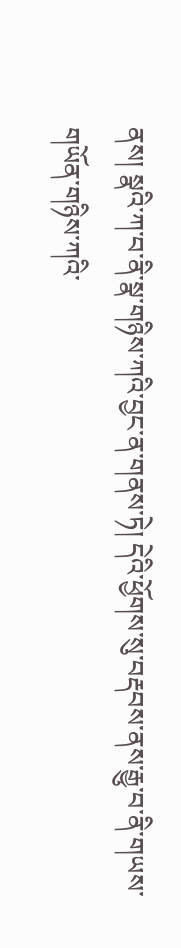ནས། སྣའི་ཀ་བ་ནི་སྣ་གཉིས་ཀའི་བྱང་ན་གནས་ཏེ། དེའི་ཕྱོགས་སུ་བརྡབས་ནས་རྒྱུ་བ་ནི་གཡས་གཡོན་གཉིས་ཀའི་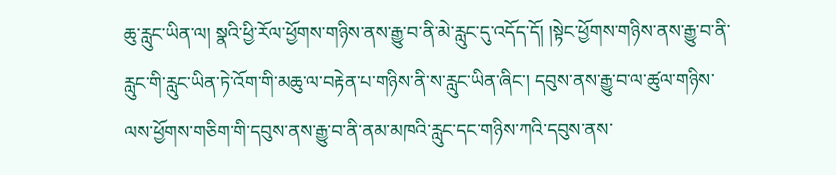ཆུ་རླུང་ཡིན་ལ། སྣའི་ཕྱི་རོལ་ཕྱོགས་གཉིས་ནས་རྒྱུ་བ་ནི་མེ་རླུང་དུ་འདོད་དོ། །སྟེང་ཕྱོགས་གཉིས་ནས་རྒྱུ་བ་ནི་རླུང་གི་རླུང་ཡིན་ཏེ་འོག་གི་མཆུ་ལ་བརྟེན་པ་གཉིས་ནི་ས་རླུང་ཡིན་ཞིང་། དབུས་ནས་རྒྱུ་བ་ལ་ཚུལ་གཉིས་ལས་ཕྱོགས་གཅིག་གི་དབུས་ནས་རྒྱུ་བ་ནི་ནམ་མཁའི་རླུང་དང་གཉིས་ཀའི་དབུས་ནས་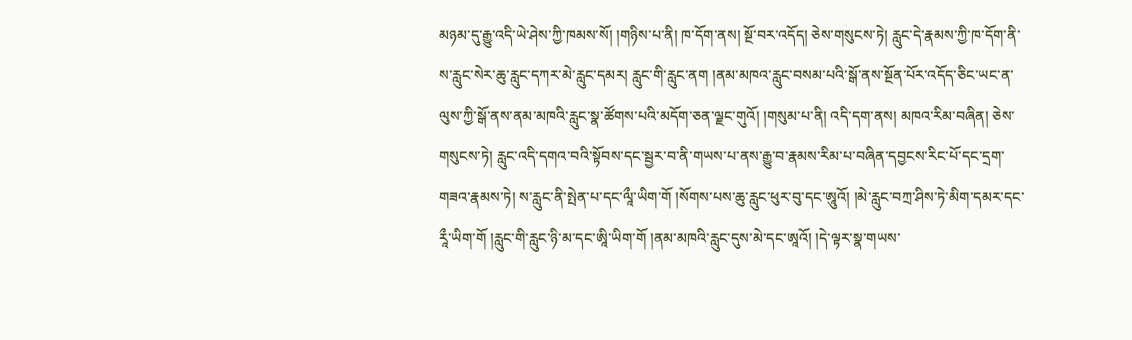མཉམ་དུ་རྒྱུ་འདི་ཡེ་ཤེས་ཀྱི་ཁམས་སོ། །གཉིས་པ་ནི། ཁ་དོག་ནས། སྔོ་བར་འདོད། ཅེས་གསུངས་ཏེ། རླུང་དེ་རྣམས་ཀྱི་ཁ་དོག་ནི་ས་རླུང་སེར་ཆུ་རླུང་དཀར་མེ་རླུང་དམར། རླུང་གི་རླུང་ནག །ནམ་མཁའ་རླུང་བསམ་པའི་སྒོ་ནས་སྔོན་པོར་འདོད་ཅིང་ཡང་ན་ལུས་ཀྱི་སྒོ་ནས་ནམ་མཁའི་རླུང་སྣ་ཚོགས་པའི་མདོག་ཅན་ལྗང་གུའོ། །གསུམ་པ་ནི། འདི་དག་ནས། མཁའ་རིམ་བཞིན། ཅེས་གསུངས་ཏེ། རླུང་འདི་དགའ་བའི་སྟོབས་དང་སྦྱར་བ་ནི་གཡས་པ་ནས་རྒྱུ་བ་རྣམས་རིམ་པ་བཞིན་དབྱངས་རིང་པོ་དང་དྲག་གཟའ་རྣམས་ཏེ། ས་རླུང་ནི་སྤེན་པ་དང་ལཱྀ་ཡིག་གོ །སོགས་པས་ཆུ་རླུང་ཕུར་བུ་དང་ཨཱུའོ། །མེ་རླུང་བཀྲ་ཤིས་ཏེ་མིག་དམར་དང་རཱྀ་ཡིག་གོ །རླུང་གི་རླུང་ཉི་མ་དང་ཨཱི་ཡིག་གོ །ནམ་མཁའི་རླུང་དུས་མེ་དང་ཨཱའོ། །དེ་ལྟར་སྣ་གཡས་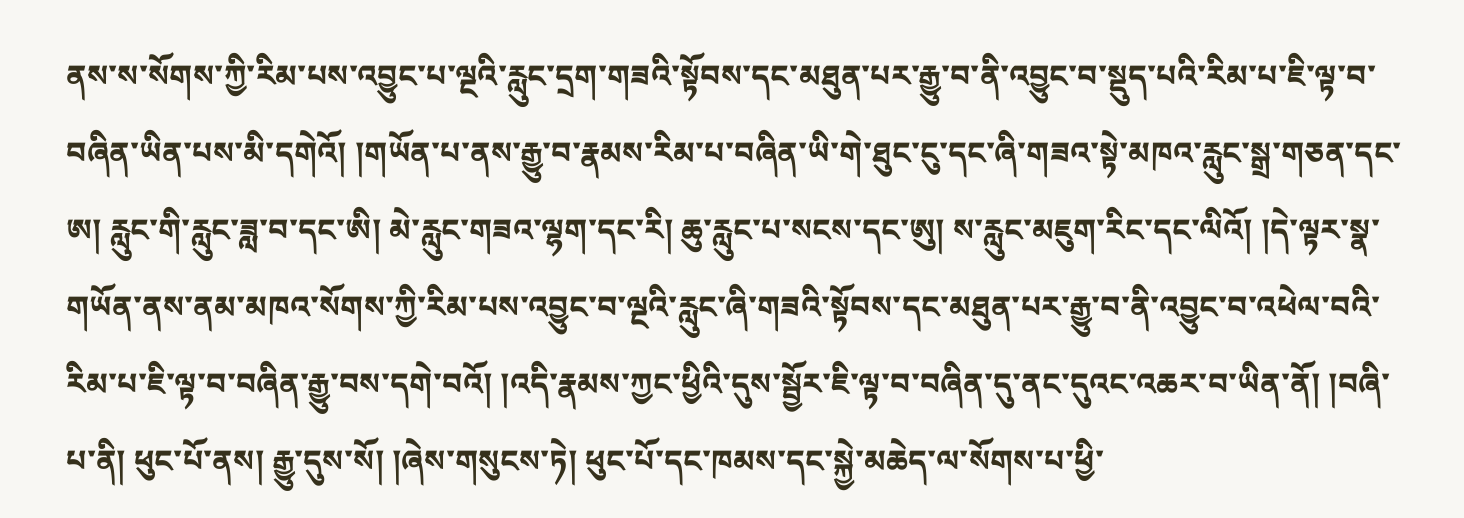ནས་ས་སོགས་ཀྱི་རིམ་པས་འབྱུང་པ་ལྔའི་རླུང་དྲག་གཟའི་སྟོབས་དང་མཐུན་པར་རྒྱུ་བ་ནི་འབྱུང་བ་སྡུད་པའི་རིམ་པ་ཇི་ལྟ་བ་བཞིན་ཡིན་པས་མི་དགེའོ། །གཡོན་པ་ནས་རྒྱུ་བ་རྣམས་རིམ་པ་བཞིན་ཡི་གེ་ཐུང་ངུ་དང་ཞི་གཟའ་སྟེ་མཁའ་རླུང་སྒྲ་གཅན་དང་ཨ། རླུང་གི་རླུང་ཟླ་བ་དང་ཨི། མེ་རླུང་གཟའ་ལྷག་དང་རི། ཆུ་རླུང་པ་སངས་དང་ཨུ། ས་རླུང་མཇུག་རིང་དང་ལིའོ། །དེ་ལྟར་སྣ་གཡོན་ནས་ནམ་མཁའ་སོགས་ཀྱི་རིམ་པས་འབྱུང་བ་ལྔའི་རླུང་ཞི་གཟའི་སྟོབས་དང་མཐུན་པར་རྒྱུ་བ་ནི་འབྱུང་བ་འཕེལ་བའི་རིམ་པ་ཇི་ལྟ་བ་བཞིན་རྒྱུ་བས་དགེ་བའོ། །འདི་རྣམས་ཀྱང་ཕྱིའི་དུས་སྦྱོར་ཇི་ལྟ་བ་བཞིན་དུ་ནང་དུའང་འཆར་བ་ཡིན་ནོ། །བཞི་པ་ནི། ཕུང་པོ་ནས། རྒྱུ་དུས་སོ། །ཞེས་གསུངས་ཏེ། ཕུང་པོ་དང་ཁམས་དང་སྐྱེ་མཆེད་ལ་སོགས་པ་ཕྱི་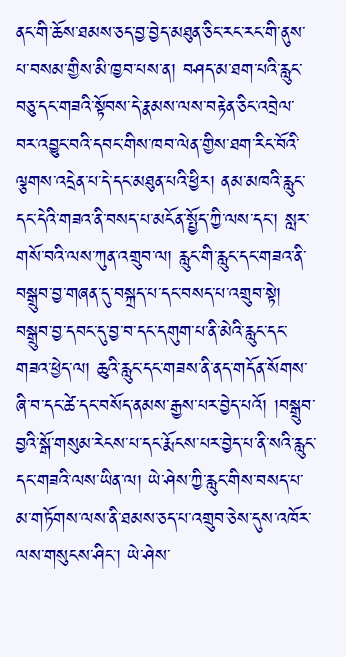ནང་གི་ཆོས་ཐམས་ཅད་བྱ་བྱེད་མཐུན་ཅིང་རང་རང་གི་ནུས་པ་བསམ་གྱིས་མི་ཁྱབ་པས་ན། བཤད་མ་ཐག་པའི་རླུང་བཅུ་དང་གཟའི་སྟོབས་དེ་རྣམས་ལས་བརྟེན་ཅིང་འབྲེལ་བར་འབྱུང་བའི་དབང་གིས་ཁབ་ལེན་གྱིས་ཐག་རིང་བོའི་ལྕགས་འདྲེན་པ་དེ་དང་མཐུན་པའི་ཕྱིར། ནམ་མཁའི་རླུང་དང་དེའི་གཟའ་ནི་བསད་པ་མངོན་སྤྱོད་ཀྱི་ལས་དང་། སླར་གསོ་བའི་ལས་ཀུན་འགྲུབ་ལ། རླུང་གི་རླུང་དང་གཟའ་ནི་བསྒྲུབ་བྱ་གཞན་དུ་བསྐྲད་པ་དང་བསད་པ་འགྲུབ་སྟེ། བསྒྲུབ་བྱ་དབང་དུ་བྱ་བ་དང་དགུག་པ་ནི་མེའི་རླུང་དང་གཟའ་ཕྱེད་ལ། ཆུའི་རླུང་དང་གཟས་ནི་ནད་གདོན་སོགས་ཞི་བ་དང་ཚེ་དང་བསོད་ནམས་རྒྱས་པར་བྱེད་པའོ། །བསྒྲུབ་བྱའི་སྒོ་གསུམ་རེངས་པ་དང་རྨོངས་པར་བྱེད་པ་ནི་སའི་རླུང་དང་གཟའི་ལས་ཡིན་ལ། ཡེ་ཤེས་ཀྱི་རླུང་གིས་བསད་པ་མ་གཏོགས་ལས་ནི་ཐམས་ཅད་པ་འགྲུབ་ཅེས་དུས་འཁོར་ལས་གསུངས་ཤིང་། ཡེ་ཤེས་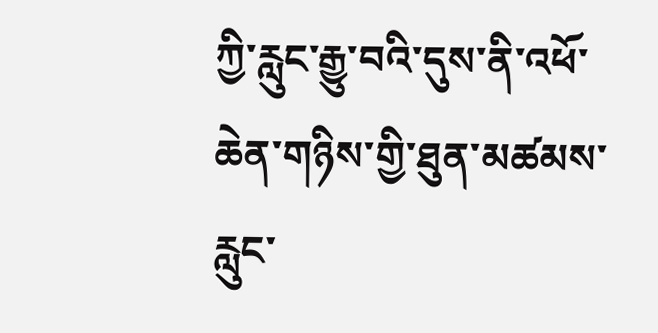ཀྱི་རླུང་རྒྱུ་བའི་དུས་ནི་འཕོ་ཆེན་གཉིས་གྱི་ཐུན་མཚམས་རླུང་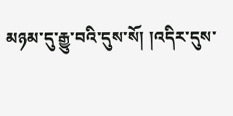མཉམ་དུ་རྒྱུ་བའི་དུས་སོ། །འདིར་དུས་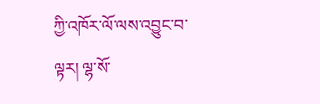ཀྱི་འཁོར་ལོ་ལས་འབྱུང་བ་ལྟར། ལྷ་སོ་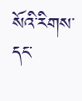སོའི་རིགས་དང་